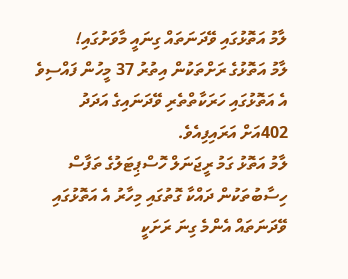ލާމު އަތޮޅުގައި ވޭދަނަތައް ގިނައީ މާވަށުގައި!
ލާމު އަތޮޅުގެ ރަށްތަކުން އިތުރު 37 މީހުން ފައްސިވެ އެ އަތޮޅުގައި ހަރަކާތްތެރި ވޭދަނައިގެ އަދަދު 402އަށް އަރައިފިއެވެ.
ލާމު އަތޮޅު ގަމު ރީޖަނަލް ހޮސްޕިޓަލުގެ ތަފާސް ހިސާބުތަކުން ދައްކާ ގޮތުގައި މިހާރު އެ އަތޮޅުގައި ވޭދަނަތައް އެންމެ ގިނަ ރަށަކީ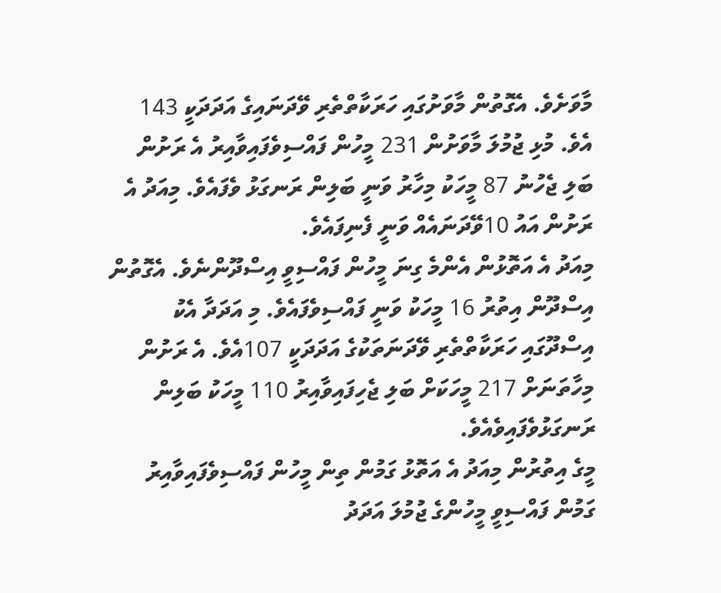މާވަށެވެ. އެގޮތުން މާވަށުގައި ހަރަކާތްތެރި ވޭދަނައިގެ އަދަދަކީ 143 އެވެ. މުޅި ޖުމުލަ މާވަށުން 231 މީހުން ފައްސިވެފައިވާއިރު އެ ރަށުން ބަލި ޖެހުނު 87 މީހަކު މިހާރު ވަނީ ބަލިން ރަނގަޅު ވެފައެވެ. މިއަދު އެ ރަށުން އައު 10ވޭދަނައެއް ވަނީ ފެނިފައެވެ.
މިއަދު އެ އަތޮޅުން އެންމެ ގިނަ މީހުން ފައްސިވީ އިސްދޫންނެވެ. އެގޮތުން އިސްދޫން އިތުރު 16 މީހަކު ވަނީ ފައްސިވެފައެވެ. މި އަދަދާ އެކު އިސްދޫގައި ހަރަކާތްތެރި ވޭދަނަތަކުގެ އަދަދަކީ 107އެވެ. އެ ރަށުން މިހާތަނަށް 217 މީހަކަށް ބަލި ޖެހިފައިވާއިރު 110 މީހަކު ބަލިން ރަނގަޅުވެފައިވެއެވެ.
މީގެ އިތުރުން މިއަދު އެ އަތޮޅު ގަމުން ތިން މީހުން ފައްސިވެފައިވާއިރު ގަމުން ފައްސިވީ މީހުންގެ ޖުމުލަ އަދަދު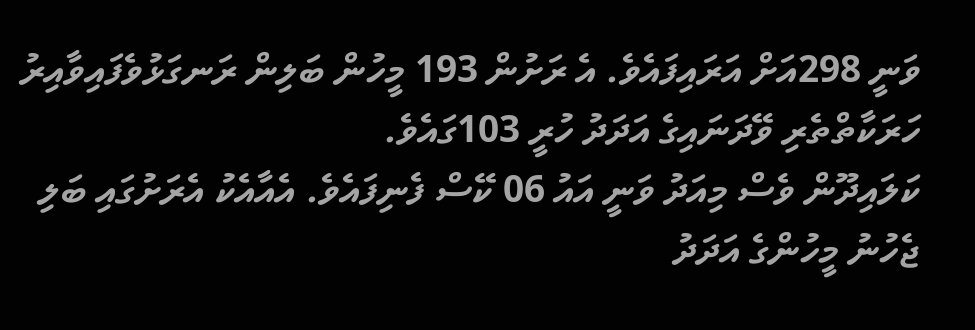ވަނީ 298އަށް އަރައިފައެވެ. އެ ރަށުން 193 މީހުން ބަލިން ރަނގަޅުވެފައިވާއިރު ހަރަކާތްތެރި ވޭދަނައިގެ އަދަދު ހުރީ 103ގައެވެ.
ކަލައިދޫން ވެސް މިއަދު ވަނީ އައު 06 ކޭސް ފެނިފައެވެ. އެއާއެކު އެރަށުގައި ބަލި ޖެހުނު މީހުންގެ އަދަދު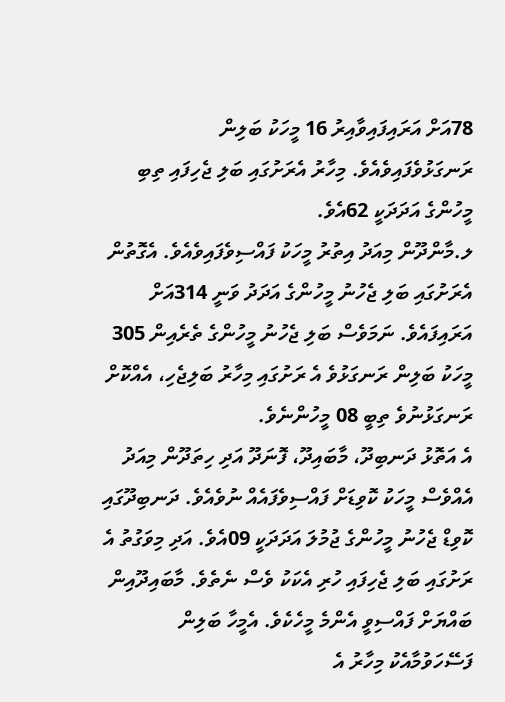78އަށް އަރައިފައިވާއިރު 16 މީހަކު ބަލިން ރަނގަޅުވެފައިވެއެވެ. މިހާރު އެރަށުގައި ބަލި ޖެހިފައި ތިބި މީހުންގެ އަދަދަކީ 62އެވެ.
ލ.މާންދޫން މިއަދު އިތުރު މީހަކު ފައްސިވެފައިވެއެވެ. އެގޮތުން އެރަށުގައި ބަލި ޖެހުނު މީހުންގެ އަދަދު ވަނީ 314އަށް އަރައިފައެވެ. ނަމަވެސް ބަލި ޖެހުނު މީހުންގެ ތެރެއިން 305 މީހަކު ބަލިން ރަނގަޅުވެ އެ ރަށުގައި މިހާރު ބަލިޖެހި، އެއްކޮށް ރަނގަޅުނުވެ ތިބީ 08 މީހުންނެވެ.
އެ އަތޮޅު ދަނބިދޫ، މާބައިދޫ، ފޮނަދޫ އަދި ހިތަދޫން މިއަދު އެއްވެސް މީހަކު ކޮވިޑަށް ފައްސިވެފައެއް ނުވެއެވެ. ދަނބިދޫގައި ކޮވިޑް ޖެހުނު މީހުންގެ ޖުމުލަ އަދަދަކީ 09އެވެ. އަދި މިވަގުތު އެ ރަށުގައި ބަލި ޖެހިފައި ހުރި އެކަކު ވެސް ނެތެވެ. މާބައިދޫއިން ބައްޔަށް ފައްސިވީ އެންމެ މީހެކެވެ. އެމީހާ ބަލިން ފަސޭހަވުމާއެކު މިހާރު އެ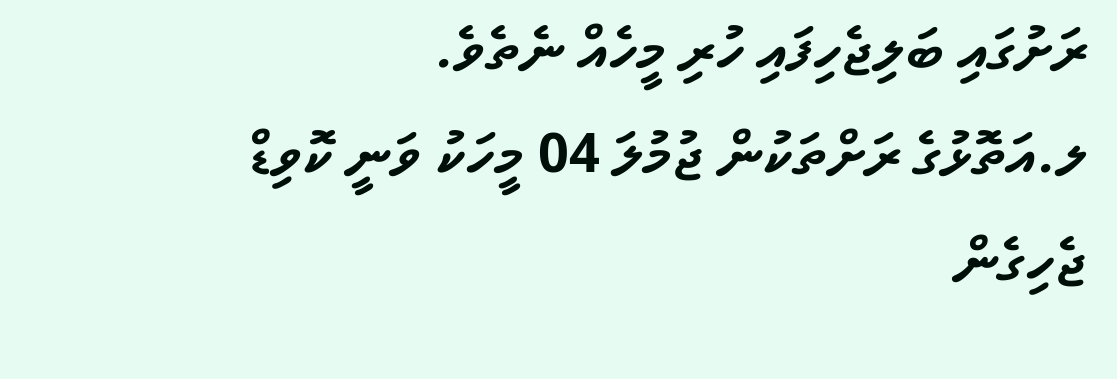ރަށުގައި ބަލިޖެހިފައި ހުރި މީހެއް ނެތެވެ.
ލ.އަތޮޅުގެ ރަށްތަކުން ޖުމުލަ 04 މީހަކު ވަނީ ކޮވިޑް ޖެހިގެން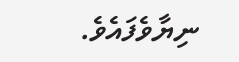ނިޔާވެފައެވެ.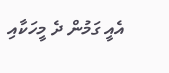އެއީ ގަމުން ދެ މީހަކާއި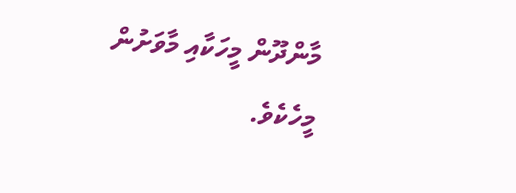މާންދޫން މީހަކާއި މާވަށުން މީހެކެވެ.